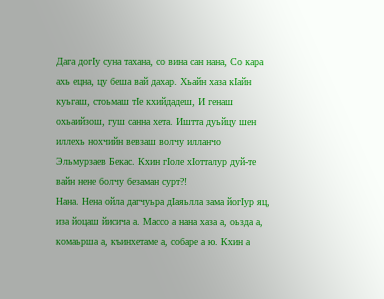Дага догIу суна тахана, со вина сан нана, Со кара ахь ецна, цу беша вай дахар. Хьайн хаза кIайн куьгаш, стоьмаш тIе кхийдадеш, И генаш охьаийзош, гуш санна хета. Иштта дуьйцу шен иллехь нохчийн вевзаш волчу илланчо Эльмурзаев Бекас. Кхин гIоле хIотталур дуй-те вайн нене болчу безаман сурт?!
Нана. Нена ойла дагчуьра дIаяьлла зама йогIур яц, иза йоцаш йисича а. Массо а нана хаза а, оьзда а, комаьрша а, къинхетаме а, собаре а ю. Кхин а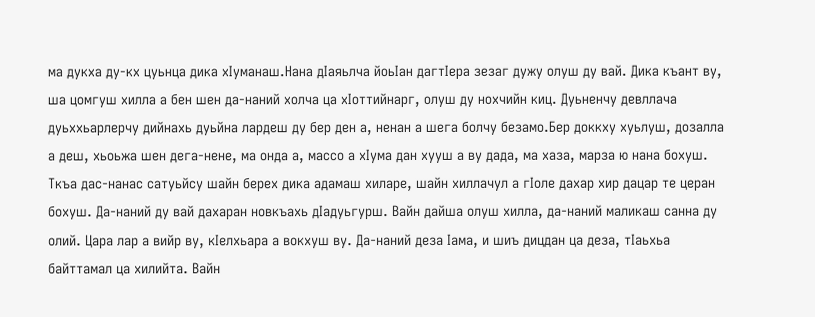ма дукха ду-кх цуьнца дика хIуманаш.Нана дIаяьлча йоьIан дагтIера зезаг дужу олуш ду вай. Дика къант ву, ша цомгуш хилла а бен шен да-наний холча ца хIоттийнарг, олуш ду нохчийн киц. Дуьненчу девллача дуьххьарлерчу дийнахь дуьйна лардеш ду бер ден а, ненан а шега болчу безамо.Бер доккху хуьлуш, дозалла а деш, хьоьжа шен дега-нене, ма онда а, массо а хIума дан хууш а ву дада, ма хаза, марза ю нана бохуш. Ткъа дас-нанас сатуьйсу шайн берех дика адамаш хиларе, шайн хиллачул а гIоле дахар хир дацар те церан бохуш. Да-наний ду вай дахаран новкъахь дIадуьгурш. Вайн дайша олуш хилла, да-наний маликаш санна ду олий. Цара лар а вийр ву, кIелхьара а вокхуш ву. Да-наний деза Iама, и шиъ дицдан ца деза, тIаьхьа байттамал ца хилийта. Вайн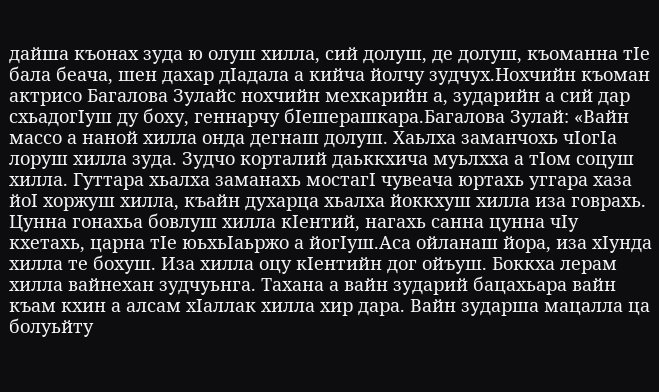дайша къонах зуда ю олуш хилла, сий долуш, де долуш, къоманна тIе бала беача, шен дахар дIадала а кийча йолчу зудчух.Нохчийн къоман актрисо Багалова Зулайс нохчийн мехкарийн а, зударийн а сий дар схьадогIуш ду боху, геннарчу бIешерашкара.Багалова Зулай: «Вайн массо а наной хилла онда дегнаш долуш. Хаьлха заманчохь чIогIа лоруш хилла зуда. Зудчо корталий даьккхича муьлхха а тIом соцуш хилла. Гуттара хьалха заманахь мостагI чувеача юртахь уггара хаза йоI хоржуш хилла, къайн духарца хьалха йоккхуш хилла иза говрахь. Цунна гонахьа бовлуш хилла кIентий, нагахь санна цунна чIу кхетахь, царна тIе юьхьIаьржо а йогIуш.Аса ойланаш йора, иза хIунда хилла те бохуш. Иза хилла оцу кIентийн дог ойъуш. Боккха лерам хилла вайнехан зудчуьнга. Тахана а вайн зударий бацахьара вайн къам кхин а алсам хIаллак хилла хир дара. Вайн зударша мацалла ца болуьйту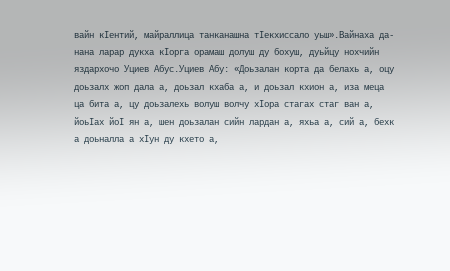вайн кIентий, майраллица танканашна тIекхиссало уьш».Вайнаха да-нана ларар дукха кIорга орамаш долуш ду бохуш, дуьйцу нохчийн яздархочо Уциев Абус.Уциев Абу: «Доьзалан корта да белахь а, оцу доьзалх жоп дала а, доьзал кхаба а, и доьзал кхион а, иза меца ца бита а, цу доьзалехь волуш волчу хIора стагах стаг ван а, йоьIах йоI ян а, шен доьзалан сийн лардан а, яхьа а, сий а, бехк а доьналла а хIун ду кхето а,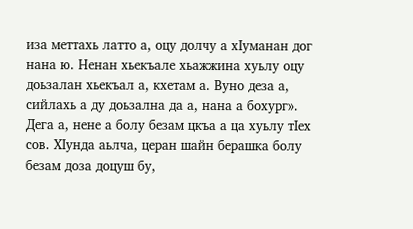иза меттахь латто а, оцу долчу а хIуманан дог нана ю. Ненан хьекъале хьажжина хуьлу оцу доьзалан хьекъал а, кхетам а. Вуно деза а, сийлахь а ду доьзална да а, нана а бохург». Дега а, нене а болу безам цкъа а ца хуьлу тIех сов. ХIунда аьлча, церан шайн берашка болу безам доза доцуш бу,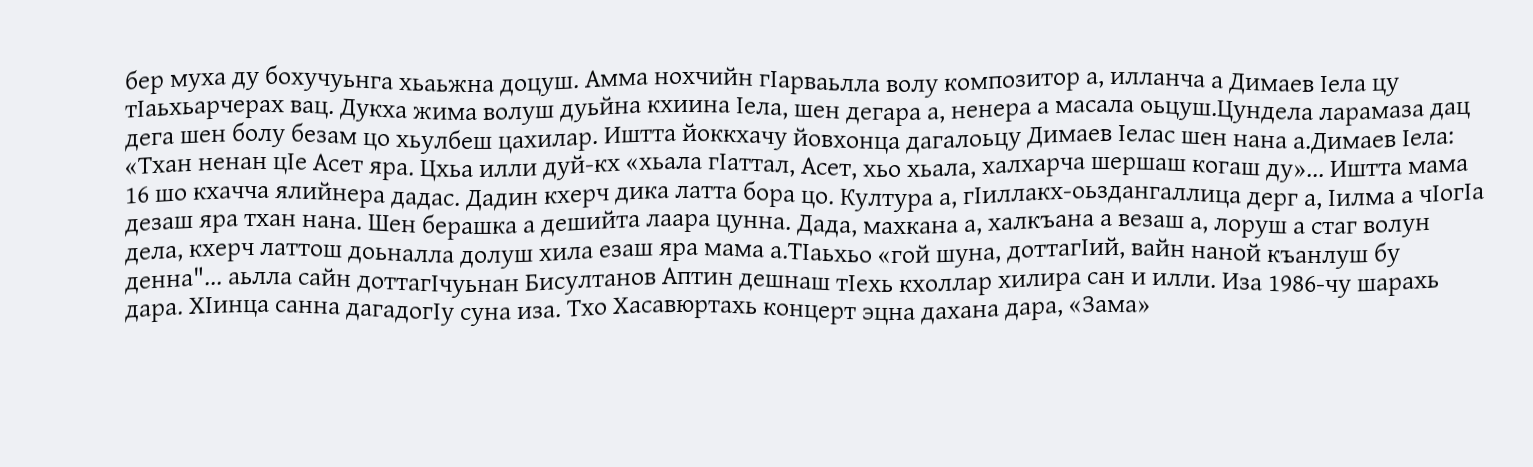бер муха ду бохучуьнга хьаьжна доцуш. Амма нохчийн гIарваьлла волу композитор а, илланча а Димаев Iела цу тIаьхьарчерах вац. Дукха жима волуш дуьйна кхиина Iела, шен дегара а, ненера а масала оьцуш.Цундела ларамаза дац дега шен болу безам цо хьулбеш цахилар. Иштта йоккхачу йовхонца дагалоьцу Димаев Iелас шен нана а.Димаев Iела: «Тхан ненан цIе Асет яра. Цхьа илли дуй-кх «хьала гIаттал, Асет, хьо хьала, халхарча шершаш когаш ду»... Иштта мама 16 шо кхачча ялийнера дадас. Дадин кхерч дика латта бора цо. Култура а, гIиллакх-оьздангаллица дерг а, Iилма а чIогIа дезаш яра тхан нана. Шен берашка а дешийта лаара цунна. Дада, махкана а, халкъана а везаш а, лоруш а стаг волун дела, кхерч латтош доьналла долуш хила езаш яра мама а.ТIаьхьо «гой шуна, доттагIий, вайн наной къанлуш бу денна"... аьлла сайн доттагIчуьнан Бисултанов Аптин дешнаш тIехь кхоллар хилира сан и илли. Иза 1986-чу шарахь дара. ХIинца санна дагадогIу суна иза. Тхо Хасавюртахь концерт эцна дахана дара, «Зама»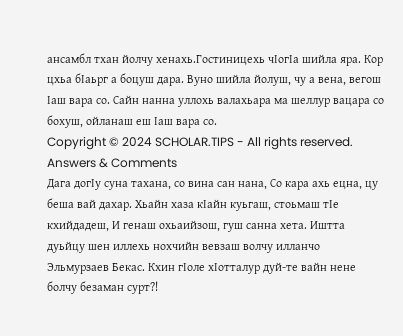ансамбл тхан йолчу хенахь.Гостиницехь чIогIа шийла яра. Кор цхьа бIаьрг а боцуш дара. Вуно шийла йолуш, чу а вена, вегош Iаш вара со. Сайн нанна уллохь валахьара ма шеллур вацара со бохуш, ойланаш еш Iаш вара со.
Copyright © 2024 SCHOLAR.TIPS - All rights reserved.
Answers & Comments
Дага догIу суна тахана, со вина сан нана, Со кара ахь ецна, цу беша вай дахар. Хьайн хаза кIайн куьгаш, стоьмаш тIе кхийдадеш, И генаш охьаийзош, гуш санна хета. Иштта дуьйцу шен иллехь нохчийн вевзаш волчу илланчо Эльмурзаев Бекас. Кхин гIоле хIотталур дуй-те вайн нене болчу безаман сурт?!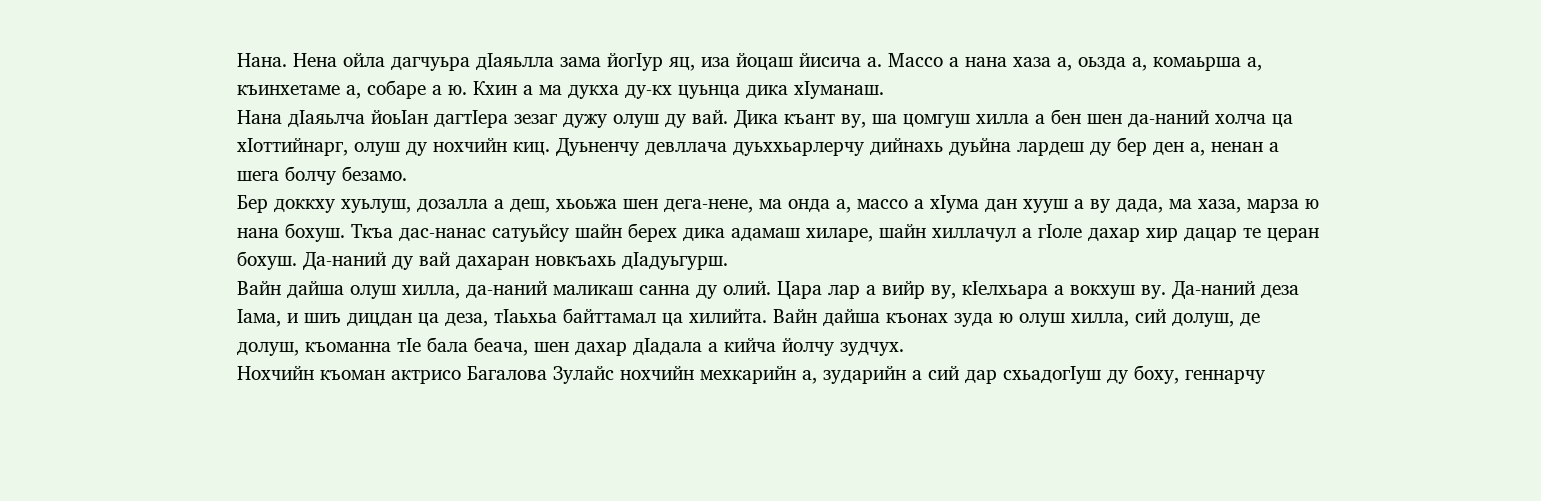Нана. Нена ойла дагчуьра дIаяьлла зама йогIур яц, иза йоцаш йисича а. Массо а нана хаза а, оьзда а, комаьрша а, къинхетаме а, собаре а ю. Кхин а ма дукха ду-кх цуьнца дика хIуманаш.
Нана дIаяьлча йоьIан дагтIера зезаг дужу олуш ду вай. Дика къант ву, ша цомгуш хилла а бен шен да-наний холча ца хIоттийнарг, олуш ду нохчийн киц. Дуьненчу девллача дуьххьарлерчу дийнахь дуьйна лардеш ду бер ден а, ненан а шега болчу безамо.
Бер доккху хуьлуш, дозалла а деш, хьоьжа шен дега-нене, ма онда а, массо а хIума дан хууш а ву дада, ма хаза, марза ю нана бохуш. Ткъа дас-нанас сатуьйсу шайн берех дика адамаш хиларе, шайн хиллачул а гIоле дахар хир дацар те церан бохуш. Да-наний ду вай дахаран новкъахь дIадуьгурш.
Вайн дайша олуш хилла, да-наний маликаш санна ду олий. Цара лар а вийр ву, кIелхьара а вокхуш ву. Да-наний деза Iама, и шиъ дицдан ца деза, тIаьхьа байттамал ца хилийта. Вайн дайша къонах зуда ю олуш хилла, сий долуш, де долуш, къоманна тIе бала беача, шен дахар дIадала а кийча йолчу зудчух.
Нохчийн къоман актрисо Багалова Зулайс нохчийн мехкарийн а, зударийн а сий дар схьадогIуш ду боху, геннарчу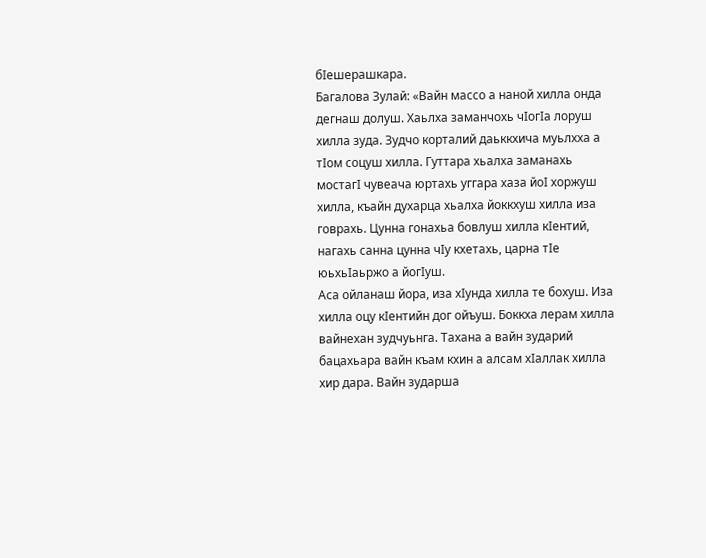бIешерашкара.
Багалова Зулай: «Вайн массо а наной хилла онда дегнаш долуш. Хаьлха заманчохь чIогIа лоруш хилла зуда. Зудчо корталий даьккхича муьлхха а тIом соцуш хилла. Гуттара хьалха заманахь мостагI чувеача юртахь уггара хаза йоI хоржуш хилла, къайн духарца хьалха йоккхуш хилла иза говрахь. Цунна гонахьа бовлуш хилла кIентий, нагахь санна цунна чIу кхетахь, царна тIе юьхьIаьржо а йогIуш.
Аса ойланаш йора, иза хIунда хилла те бохуш. Иза хилла оцу кIентийн дог ойъуш. Боккха лерам хилла вайнехан зудчуьнга. Тахана а вайн зударий бацахьара вайн къам кхин а алсам хIаллак хилла хир дара. Вайн зударша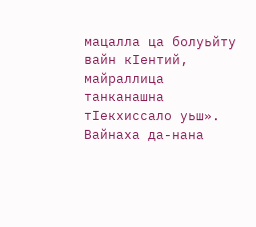мацалла ца болуьйту вайн кIентий, майраллица танканашна тIекхиссало уьш».
Вайнаха да-нана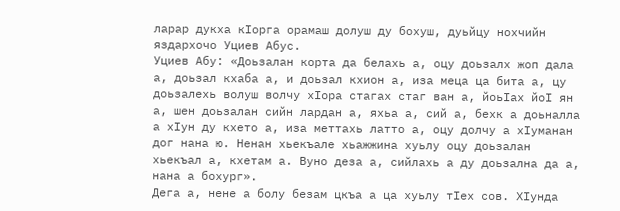ларар дукха кIорга орамаш долуш ду бохуш, дуьйцу нохчийн яздархочо Уциев Абус.
Уциев Абу: «Доьзалан корта да белахь а, оцу доьзалх жоп дала а, доьзал кхаба а, и доьзал кхион а, иза меца ца бита а, цу доьзалехь волуш волчу хIора стагах стаг ван а, йоьIах йоI ян а, шен доьзалан сийн лардан а, яхьа а, сий а, бехк а доьналла а хIун ду кхето а, иза меттахь латто а, оцу долчу а хIуманан дог нана ю. Ненан хьекъале хьажжина хуьлу оцу доьзалан хьекъал а, кхетам а. Вуно деза а, сийлахь а ду доьзална да а, нана а бохург».
Дега а, нене а болу безам цкъа а ца хуьлу тIех сов. ХIунда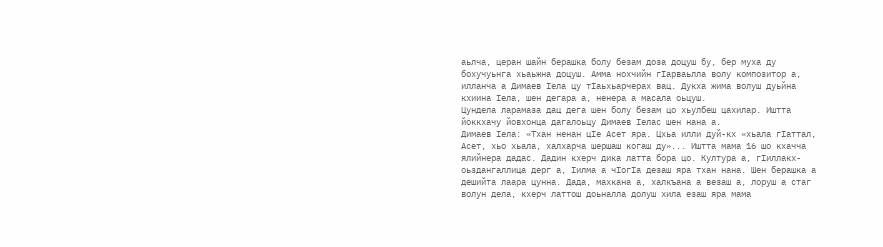аьлча, церан шайн берашка болу безам доза доцуш бу, бер муха ду бохучуьнга хьаьжна доцуш. Амма нохчийн гIарваьлла волу композитор а, илланча а Димаев Iела цу тIаьхьарчерах вац. Дукха жима волуш дуьйна кхиина Iела, шен дегара а, ненера а масала оьцуш.
Цундела ларамаза дац дега шен болу безам цо хьулбеш цахилар. Иштта йоккхачу йовхонца дагалоьцу Димаев Iелас шен нана а.
Димаев Iела: «Тхан ненан цIе Асет яра. Цхьа илли дуй-кх «хьала гIаттал, Асет, хьо хьала, халхарча шершаш когаш ду»... Иштта мама 16 шо кхачча ялийнера дадас. Дадин кхерч дика латта бора цо. Култура а, гIиллакх-оьздангаллица дерг а, Iилма а чIогIа дезаш яра тхан нана. Шен берашка а дешийта лаара цунна. Дада, махкана а, халкъана а везаш а, лоруш а стаг волун дела, кхерч латтош доьналла долуш хила езаш яра мама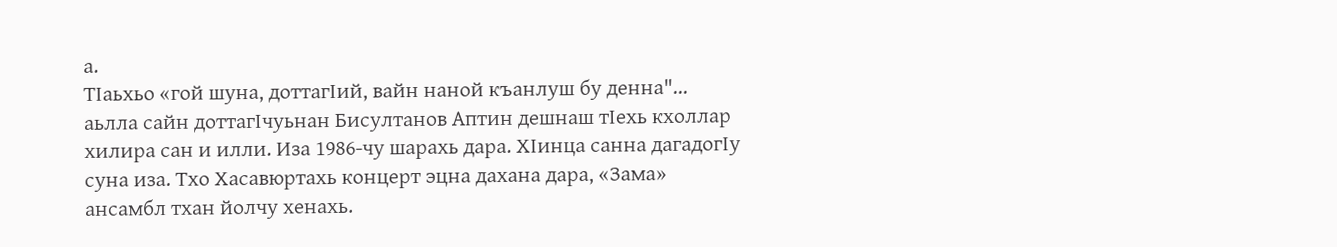а.
ТIаьхьо «гой шуна, доттагIий, вайн наной къанлуш бу денна"... аьлла сайн доттагIчуьнан Бисултанов Аптин дешнаш тIехь кхоллар хилира сан и илли. Иза 1986-чу шарахь дара. ХIинца санна дагадогIу суна иза. Тхо Хасавюртахь концерт эцна дахана дара, «Зама» ансамбл тхан йолчу хенахь.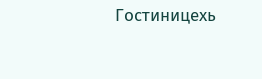Гостиницехь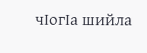чIогIа шийла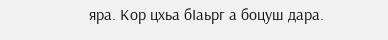яра. Кор цхьа бIаьрг а боцуш дара.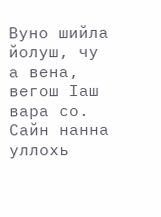Вуно шийла йолуш, чу а вена, вегош Iаш вара со. Сайн нанна уллохь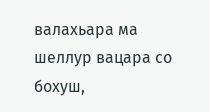валахьара ма шеллур вацара со бохуш,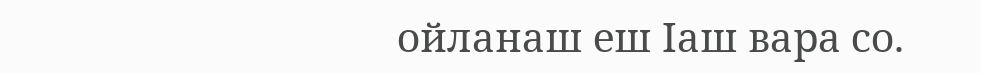ойланаш еш Iаш вара со.